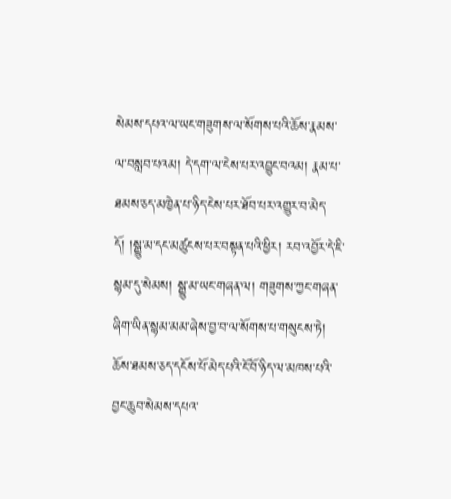སེམས་དཔའ་ལ་ཡང་གཟུགས་ལ་སོགས་པའི་ཆོས་རྣམས་ལ་བསླབ་པའམ། དེ་དག་ལ་ངེས་པར་འབྱུང་བའམ། རྣམ་པ་ཐམས་ཅད་མཁྱེན་པ་ཉིད་ངེས་པར་ཐོབ་པར་འགྱུར་བ་མེད་དོ། །སྒྱུ་མ་དང་མཚུངས་པར་བསྟན་པའི་ཕྱིར། རབ་འབྱོར་དེ་ཇི་སྙམ་དུ་སེམས། སྒྱུ་མ་ཡང་གཞན་ལ། གཟུགས་ཀྱང་གཞན་ཞིག་ཡིན་སྙམ་མམ་ཞེས་བྱ་བ་ལ་སོགས་པ་གསུངས་ཏེ། ཆོས་ཐམས་ཅད་དངོས་པོ་མེད་པའི་ངོ་བོ་ཉིད་ལ་མཁས་པའི་བྱང་ཆུབ་སེམས་དཔའ་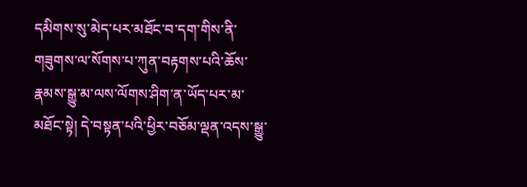དམིགས་སུ་མེད་པར་མཐོང་བ་དག་གིས་ནི་གཟུགས་ལ་སོགས་པ་ཀུན་བརྟགས་པའི་ཆོས་རྣམས་སྒྱུ་མ་ལས་ལོགས་ཤིག་ན་ཡོད་པར་མ་མཐོང་སྟེ། དེ་བསྟན་པའི་ཕྱིར་བཅོམ་ལྡན་འདས་སྒྱུ་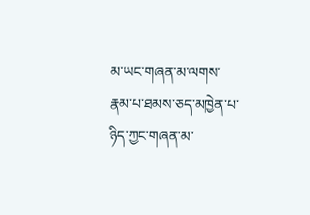མ་ཡང་གཞན་མ་ལགས་རྣམ་པ་ཐམས་ཅད་མཁྱེན་པ་ཉིད་ཀྱང་གཞན་མ་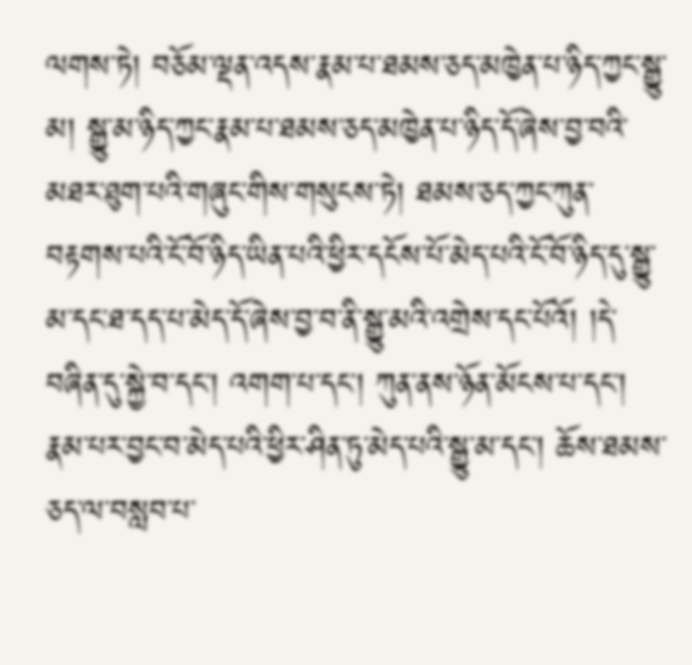ལགས་ཏེ། བཅོམ་ལྡན་འདས་རྣམ་པ་ཐམས་ཅད་མཁྱེན་པ་ཉིད་ཀྱང་སྒྱུ་མ། སྒྱུ་མ་ཉིད་ཀྱང་རྣམ་པ་ཐམས་ཅད་མཁྱེན་པ་ཉིད་དོ་ཞེས་བྱ་བའི་མཐར་ཐུག་པའི་གཞུང་གིས་གསུངས་ཏེ། ཐམས་ཅད་ཀྱང་ཀུན་བརྟགས་པའི་ངོ་བོ་ཉིད་ཡིན་པའི་ཕྱིར་དངོས་པོ་མེད་པའི་ངོ་བོ་ཉིད་དུ་སྒྱུ་མ་དང་ཐ་དད་པ་མེད་དོ་ཞེས་བྱ་བ་ནི་སྒྱུ་མའི་འགྲེས་དང་པོའོ། །དེ་བཞིན་དུ་སྐྱེ་བ་དང་། འགག་པ་དང་། ཀུན་ནས་ཉོན་མོངས་པ་དང་། རྣམ་པར་བྱང་བ་མེད་པའི་ཕྱིར་ཤིན་ཏུ་མེད་པའི་སྒྱུ་མ་དང་། ཆོས་ཐམས་ཅད་ལ་བསླབ་པ་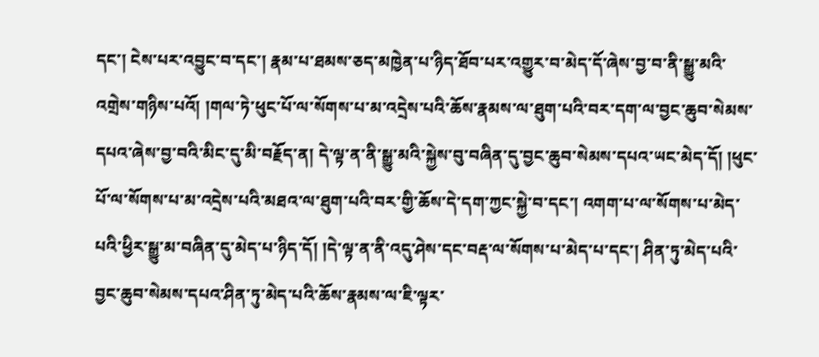དང་། ངེས་པར་འབྱུང་བ་དང་། རྣམ་པ་ཐམས་ཅད་མཁྱེན་པ་ཉིད་ཐོབ་པར་འགྱུར་བ་མེད་དོ་ཞེས་བྱ་བ་ནི་སྒྱུ་མའི་འགྲེས་གཉིས་པའོ། །གལ་ཏེ་ཕུང་པོ་ལ་སོགས་པ་མ་འདྲེས་པའི་ཆོས་རྣམས་ལ་ཐུག་པའི་བར་དག་ལ་བྱང་ཆུབ་སེམས་དཔའ་ཞེས་བྱ་བའི་མིང་དུ་མི་བརྗོད་ན། དེ་ལྟ་ན་ནི་སྒྱུ་མའི་སྐྱེས་བུ་བཞིན་དུ་བྱང་ཆུབ་སེམས་དཔའ་ཡང་མེད་དོ། །ཕུང་པོ་ལ་སོགས་པ་མ་འདྲེས་པའི་མཐའ་ལ་ཐུག་པའི་བར་གྱི་ཆོས་དེ་དག་ཀྱང་སྐྱེ་བ་དང་། འགག་པ་ལ་སོགས་པ་མེད་པའི་ཕྱིར་སྒྱུ་མ་བཞིན་དུ་མེད་པ་ཉིད་དོ། །དེ་ལྟ་ན་ནི་འདུ་ཤེས་དང་བརྡ་ལ་སོགས་པ་མེད་པ་དང་། ཤིན་ཏུ་མེད་པའི་བྱང་ཆུབ་སེམས་དཔའ་ཤིན་ཏུ་མེད་པའི་ཆོས་རྣམས་ལ་ཇི་ལྟར་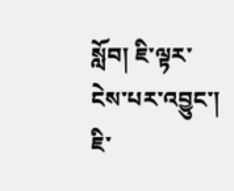སློབ། ཇི་ལྟར་ངེས་པར་འབྱུང་། ཇི་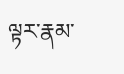ལྟར་རྣམ་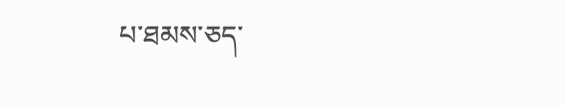པ་ཐམས་ཅད་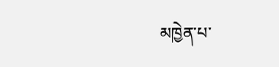མཁྱེན་པ་